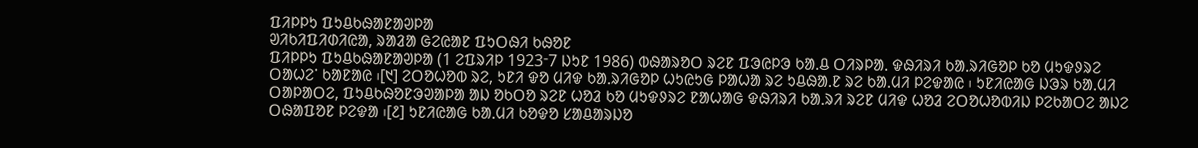ᱯᱤᱞᱞᱩ ᱯᱩᱪᱠᱷᱟᱱᱟᱣᱞᱟ
ᱣᱤᱠᱤᱯᱤᱰᱤᱭᱟ, ᱨᱟᱲᱟ ᱜᱮᱭᱟᱱ ᱯᱩᱛᱷᱤ ᱠᱷᱚᱱ
ᱯᱤᱞᱞᱩ ᱯᱩᱪᱠᱷᱟᱱᱟᱣᱞᱟ (1 ᱮᱯᱨᱤᱞ 1923ᱼ7 ᱡᱩᱱ 1986) ᱵᱷᱟᱨᱚᱛ ᱨᱮᱱ ᱯᱳᱭᱞᱳ ᱠᱟᱹᱪ ᱛᱤᱨᱞᱟᱹ ᱫᱷᱤᱨᱤ ᱠᱟᱹᱨᱤᱜᱚᱞ ᱠᱚ ᱢᱩᱫᱽᱨᱮ ᱛᱟᱦᱮᱸ ᱠᱟᱱᱟᱭ ᱾[᱑] ᱮᱛᱚᱦᱚᱵ ᱨᱮ, ᱩᱱᱤ ᱫᱚ ᱢᱤᱫ ᱠᱟᱹᱨᱤᱜᱚᱞ ᱦᱩᱭᱩᱜ ᱞᱟᱦᱟ ᱨᱮ ᱩᱪᱷᱟᱹᱱ ᱨᱮ ᱠᱟᱹᱢᱤ ᱞᱮᱫᱟᱭ ᱾ ᱩᱱᱤᱭᱟᱜ ᱡᱳᱨ ᱠᱟᱹᱢᱤ ᱛᱟᱞᱟᱛᱮ, ᱯᱩᱪᱠᱷᱚᱱᱳᱣᱟᱞᱟ ᱟᱡ ᱚᱠᱛᱚ ᱨᱮᱱ ᱦᱚᱲ ᱠᱚ ᱢᱩᱫᱽᱨᱮ ᱱᱟᱦᱟᱜ ᱫᱷᱤᱨᱤ ᱠᱟᱹᱨᱤ ᱨᱮᱱ ᱢᱤᱫ ᱦᱚᱲ ᱮᱛᱚᱦᱚᱵᱤᱡ ᱞᱮᱠᱟᱛᱮ ᱟᱡᱮ ᱛᱷᱟᱯᱚᱱ ᱞᱮᱫᱟ ᱾[᱒] ᱩᱱᱤᱭᱟᱜ ᱠᱟᱹᱢᱤ ᱠᱚᱫᱚ ᱥᱟᱪᱟᱨᱡᱚ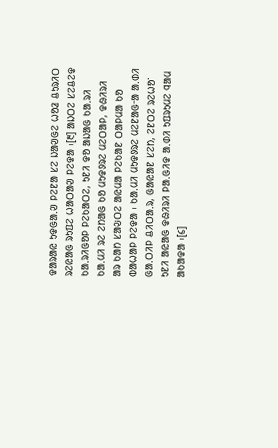ᱫᱟᱨᱟᱭ ᱩᱫᱜᱟᱹᱣ ᱞᱮᱱᱟ ᱥᱮ ᱡᱟᱣᱜᱮ ᱦᱚᱲ ᱪᱩᱨᱤᱛ ᱨᱮᱭᱟᱜ ᱨᱩᱯᱮ ᱦᱟᱛᱟᱣ ᱞᱮᱫᱟ ᱾[᱓] ᱟᱡᱛᱮ ᱥᱮᱪᱮᱫ ᱠᱟᱹᱨᱤᱜᱚᱞ ᱞᱮᱠᱟᱛᱮ, ᱩᱱᱤ ᱫᱚ ᱟᱡᱟᱜ ᱠᱟᱹᱨᱤ ᱠᱟᱹᱢᱤ ᱨᱮ ᱮᱴᱟᱜ ᱠᱚ ᱢᱩᱫᱽᱨᱮ ᱢᱮᱛᱟᱞ, ᱫᱷᱤᱨᱤ ᱟᱨ ᱠᱟᱴ ᱥᱟᱶᱛᱮ ᱟᱭᱢᱟ ᱞᱮᱠᱟᱱ ᱛᱟᱞᱢᱟ ᱠᱚ ᱵᱟᱦᱟᱞ ᱞᱮᱫᱟ ᱾ ᱠᱟᱹᱢᱤ ᱢᱩᱫᱽᱨᱮ ᱢᱮᱱᱟᱜᱼᱟ ᱟᱹᱰᱤ ᱜᱟᱹᱛᱤᱞ ᱪᱤᱛᱟᱹᱨ, ᱜᱟᱭᱟᱱ ᱥᱮᱴ, ᱮᱱᱛᱮ ᱨᱮᱦᱚᱸ ᱩᱱᱤ ᱟᱭᱟᱜ ᱫᱷᱤᱨᱤ ᱞᱟᱹᱜᱤᱫ ᱟᱹᱰᱤ ᱩᱯᱨᱩᱢᱮ ᱧᱟᱢ ᱟᱠᱟᱫᱟ ᱾[᱔]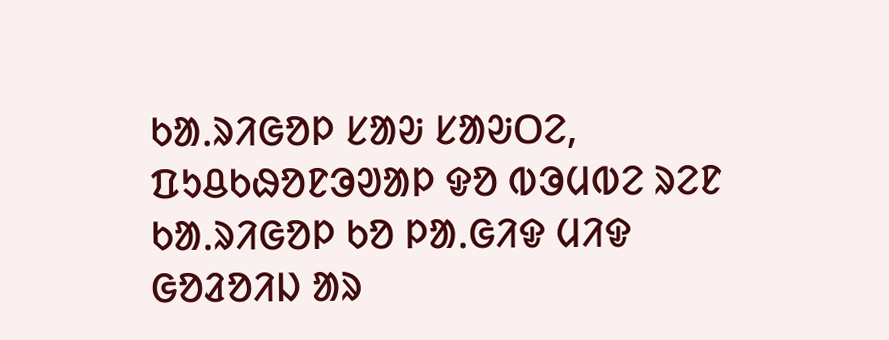ᱠᱟᱹᱨᱤᱜᱚᱞ ᱥᱟᱶ ᱥᱟᱶᱛᱮ, ᱯᱩᱪᱠᱷᱚᱱᱳᱣᱟᱞ ᱫᱚ ᱵᱳᱢᱵᱮ ᱨᱮᱱ ᱠᱟᱹᱨᱤᱜᱚᱞ ᱠᱚ ᱞᱟᱹᱜᱤᱫ ᱢᱤᱫ ᱜᱚᱲᱚᱤᱡ ᱟᱨ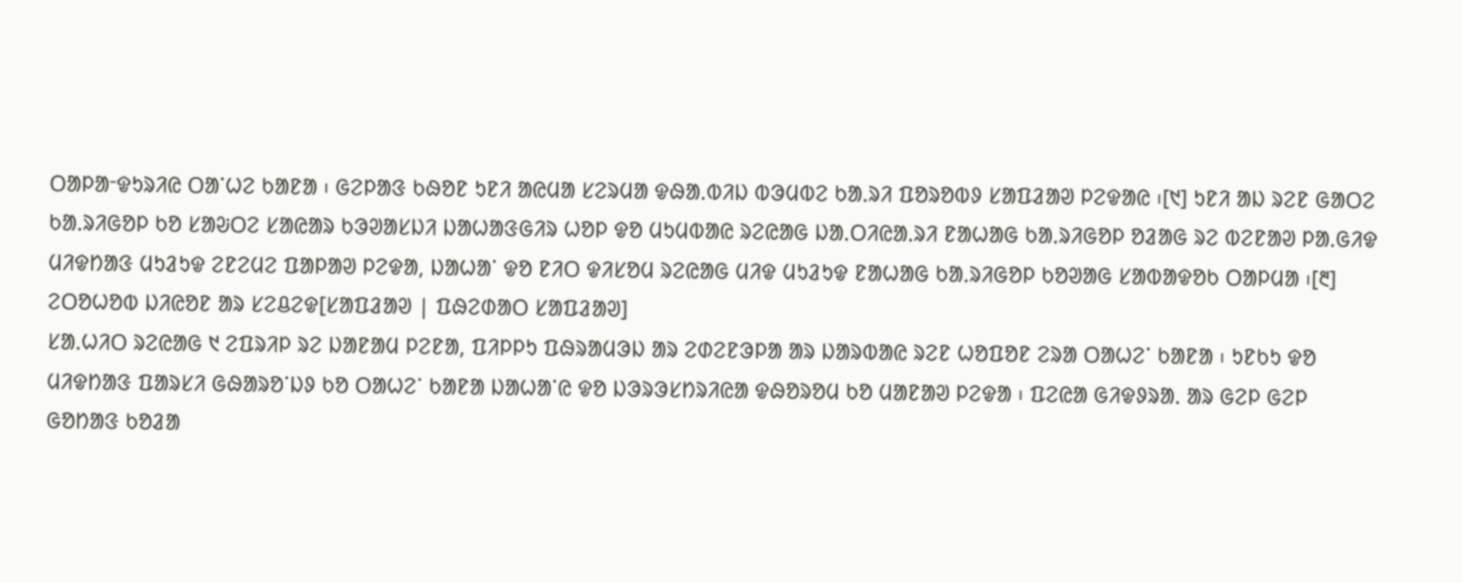ᱛᱟᱞᱟᱼᱫᱩᱨᱤᱭ ᱛᱟᱸᱦᱮ ᱠᱟᱱᱟ ᱾ ᱜᱮᱞᱟᱝ ᱠᱷᱚᱱ ᱩᱱᱤ ᱟᱭᱢᱟ ᱥᱮᱨᱢᱟ ᱫᱷᱟᱹᱵᱤᱡ ᱵᱳᱢᱵᱮ ᱠᱟᱹᱨᱤ ᱯᱚᱨᱚᱵᱽ ᱥᱟᱯᱲᱟᱣ ᱞᱮᱫᱟᱭ ᱾[᱑] ᱩᱱᱤ ᱟᱡ ᱨᱮᱱ ᱜᱟᱛᱮ ᱠᱟᱹᱨᱤᱜᱚᱞ ᱠᱚ ᱥᱟᱶᱛᱮ ᱥᱟᱭᱟᱨ ᱠᱳᱣᱟᱥᱡᱤ ᱡᱟᱦᱟᱝᱜᱤᱨ ᱦᱚᱞ ᱫᱚ ᱢᱩᱢᱵᱟᱭ ᱨᱮᱭᱟᱜ ᱡᱟᱹᱛᱤᱭᱟᱹᱨᱤ ᱱᱟᱦᱟᱜ ᱠᱟᱹᱨᱤᱜᱚᱞ ᱚᱲᱟᱜ ᱨᱮ ᱵᱮᱱᱟᱣ ᱞᱟᱹᱜᱤᱫ ᱢᱤᱫᱴᱟᱝ ᱢᱩᱲᱩᱫ ᱮᱱᱮᱢᱮ ᱯᱟᱞᱟᱣ ᱞᱮᱫᱟ, ᱡᱟᱦᱟᱸ ᱫᱚ ᱱᱤᱛ ᱫᱤᱥᱚᱢ ᱨᱮᱭᱟᱜ ᱢᱤᱫ ᱢᱩᱲᱩᱫ ᱱᱟᱦᱟᱜ ᱠᱟᱹᱨᱤᱜᱚᱞ ᱠᱚᱣᱟᱜ ᱥᱟᱵᱟᱫᱚᱠ ᱛᱟᱞᱢᱟ ᱾[᱓]
ᱮᱛᱚᱦᱚᱵ ᱡᱤᱭᱚᱱ ᱟᱨ ᱥᱮᱪᱮᱫ[ᱥᱟᱯᱲᱟᱣ | ᱯᱷᱮᱰᱟᱛ ᱥᱟᱯᱲᱟᱣ]
ᱥᱟᱹᱦᱤᱛ ᱨᱮᱭᱟᱜ ᱑ ᱮᱯᱨᱤᱞ ᱨᱮ ᱡᱟᱱᱟᱢ ᱞᱮᱱᱟ, ᱯᱤᱞᱞᱩ ᱯᱷᱨᱟᱢᱳᱡ ᱟᱨ ᱮᱰᱮᱱᱳᱞᱟ ᱟᱨ ᱡᱟᱨᱵᱟᱭ ᱨᱮᱱ ᱦᱚᱯᱚᱱ ᱮᱨᱟ ᱛᱟᱦᱮᱸ ᱠᱟᱱᱟ ᱾ ᱩᱱᱠᱩ ᱫᱚ ᱢᱤᱫᱴᱟᱝ ᱯᱟᱨᱥᱤ ᱜᱷᱟᱨᱚᱸᱡᱽ ᱠᱚ ᱛᱟᱦᱮᱸ ᱠᱟᱱᱟ ᱡᱟᱦᱟᱸᱭ ᱫᱚ ᱡᱳᱨᱳᱥᱴᱨᱤᱭᱟ ᱫᱷᱚᱨᱚᱢ ᱠᱚ ᱢᱟᱱᱟᱣ ᱞᱮᱫᱟ ᱾ ᱯᱮᱭᱟ ᱜᱤᱫᱽᱨᱟᱹ ᱟᱨ ᱜᱮᱞ ᱜᱮᱞ ᱜᱚᱴᱟᱝ ᱠᱚᱲᱟ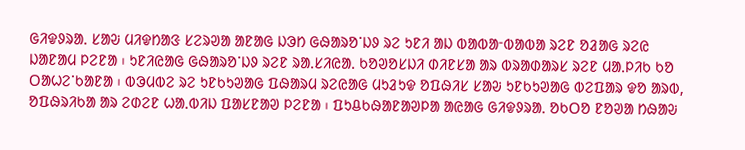ᱜᱤᱫᱽᱨᱟᱹ ᱥᱟᱶ ᱢᱤᱫᱴᱟᱝ ᱥᱮᱨᱣᱟ ᱟᱱᱟᱜ ᱡᱳᱴ ᱜᱷᱟᱨᱚᱸᱡᱽ ᱨᱮ ᱩᱱᱤ ᱟᱡ ᱵᱟᱵᱟᱼᱵᱟᱵᱟ ᱨᱮᱱ ᱚᱲᱟᱜ ᱨᱮᱭ ᱡᱟᱱᱟᱢ ᱞᱮᱱᱟ ᱾ ᱩᱱᱤᱭᱟᱜ ᱜᱷᱟᱨᱚᱸᱡᱽ ᱨᱮᱱ ᱨᱟᱹᱥᱤᱭᱟᱹ ᱠᱚᱣᱚᱥᱡᱤ ᱰᱤᱱᱥᱟ ᱟᱨ ᱵᱨᱟᱰᱟᱨᱥ ᱨᱮᱱ ᱢᱟᱹᱞᱤᱠ ᱠᱚ ᱛᱟᱦᱮᱸᱠᱟᱱᱟ ᱾ ᱵᱳᱢᱵᱮ ᱨᱮ ᱩᱱᱠᱩᱣᱟᱜ ᱯᱷᱟᱨᱢ ᱨᱮᱭᱟᱜ ᱢᱩᱲᱩᱫ ᱚᱯᱷᱤᱥ ᱥᱟᱶ ᱩᱱᱠᱩᱣᱟᱜ ᱵᱮᱯᱟᱨ ᱫᱚ ᱟᱨᱵ, ᱚᱯᱷᱨᱤᱠᱟ ᱟᱨ ᱮᱰᱮᱱ ᱦᱟᱹᱵᱤᱡ ᱯᱟᱥᱱᱟᱣ ᱞᱮᱱᱟ ᱾ ᱯᱩᱪᱠᱷᱟᱱᱟᱣᱞᱟ ᱟᱭᱟᱜ ᱜᱤᱫᱽᱨᱟᱹ ᱚᱠᱛᱚ ᱱᱚᱣᱟ ᱴᱷᱟᱶ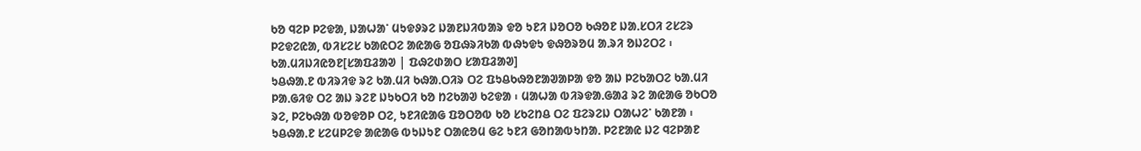ᱠᱚ ᱧᱮᱞ ᱞᱮᱫᱟ, ᱡᱟᱦᱟᱸ ᱢᱩᱫᱽᱨᱮ ᱡᱟᱱᱡᱤᱵᱟᱨ ᱫᱚ ᱩᱱᱤ ᱡᱚᱛᱚ ᱠᱷᱚᱱ ᱡᱟᱹᱥᱛᱤ ᱮᱥᱮᱨ ᱞᱮᱫᱮᱭᱟ, ᱵᱤᱥᱮᱥ ᱠᱟᱭᱛᱮ ᱟᱭᱟᱜ ᱚᱯᱷᱨᱤᱠᱟ ᱵᱷᱩᱫᱩ ᱫᱷᱚᱨᱚᱢ ᱟᱹᱨᱤ ᱚᱡᱮᱛᱮ ᱾
ᱠᱟᱹᱢᱤᱡᱤᱭᱚᱱ[ᱥᱟᱯᱲᱟᱣ | ᱯᱷᱮᱰᱟᱛ ᱥᱟᱯᱲᱟᱣ]
ᱩᱪᱷᱟᱹᱱ ᱵᱤᱨᱤᱫ ᱨᱮ ᱠᱟᱹᱢᱤ ᱠᱷᱟᱹᱛᱤᱨ ᱛᱮ ᱯᱩᱪᱠᱷᱚᱱᱟᱣᱟᱞᱟ ᱫᱚ ᱟᱡ ᱞᱮᱠᱟᱛᱮ ᱠᱟᱹᱢᱤ ᱞᱟᱹᱜᱤᱫ ᱛᱮ ᱟᱡ ᱨᱮᱱ ᱡᱩᱠᱛᱤ ᱠᱚ ᱴᱮᱠᱟᱣ ᱠᱮᱫᱟ ᱾ ᱢᱟᱦᱟ ᱵᱤᱨᱫᱟᱹᱜᱟᱲ ᱨᱮ ᱟᱭᱟᱜ ᱚᱠᱛᱚ ᱨᱮ, ᱞᱮᱠᱷᱟ ᱵᱚᱫᱚᱞ ᱛᱮ, ᱩᱱᱤᱭᱟᱜ ᱯᱚᱛᱚᱵ ᱠᱚ ᱥᱠᱮᱴᱪ ᱛᱮ ᱯᱮᱨᱮᱡ ᱛᱟᱦᱮᱸ ᱠᱟᱱᱟ ᱾ ᱩᱪᱷᱟᱹᱱ ᱥᱮᱢᱞᱮᱫ ᱟᱭᱟᱜ ᱵᱩᱡᱩᱱ ᱛᱟᱭᱚᱢ ᱜᱮ ᱩᱱᱤ ᱜᱚᱴᱟᱵᱩᱴᱟᱹ ᱞᱮᱱᱟᱭ ᱡᱮ ᱧᱮᱞᱟᱱ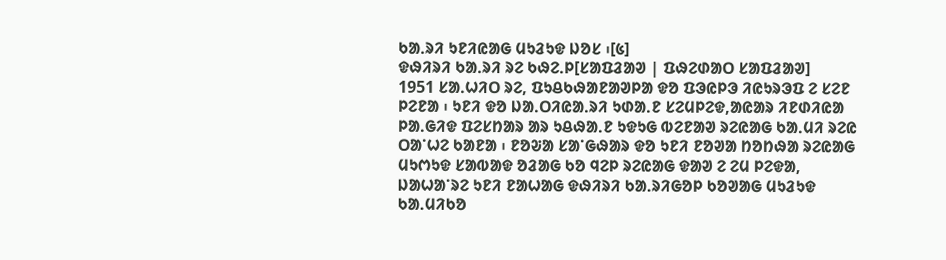ᱠᱟᱹᱨᱤ ᱩᱱᱤᱭᱟᱜ ᱢᱩᱲᱩᱫ ᱡᱚᱥ ᱾[᱕]
ᱫᱷᱤᱨᱤ ᱠᱟᱹᱨᱤ ᱨᱮ ᱠᱷᱮᱹᱞ[ᱥᱟᱯᱲᱟᱣ | ᱯᱷᱮᱰᱟᱛ ᱥᱟᱯᱲᱟᱣ]
1951 ᱥᱟᱹᱦᱤᱛ ᱨᱮ, ᱯᱩᱪᱠᱷᱟᱱᱟᱣᱞᱟ ᱫᱚ ᱯᱳᱭᱞᱳ ᱤᱭᱩᱨᱳᱯ ᱮ ᱥᱮᱱ ᱞᱮᱱᱟ ᱾ ᱩᱱᱤ ᱫᱚ ᱡᱟᱹᱛᱤᱭᱟᱹᱨᱤ ᱩᱰᱟᱹᱱ ᱥᱮᱢᱞᱮᱫ,ᱟᱭᱟᱨ ᱤᱱᱰᱤᱭᱟ ᱞᱟᱹᱜᱤᱫ ᱯᱮᱥᱴᱟᱨ ᱟᱨ ᱩᱪᱷᱟᱹᱱ ᱩᱫᱩᱜ ᱵᱮᱱᱟᱣ ᱨᱮᱭᱟᱜ ᱠᱟᱹᱢᱤ ᱨᱮᱭ ᱛᱟᱸᱦᱮ ᱠᱟᱱᱟ ᱾ ᱱᱚᱶᱟ ᱥᱟᱸᱜᱷᱟᱨ ᱫᱚ ᱩᱱᱤ ᱱᱚᱣᱟ ᱴᱚᱴᱷᱟ ᱨᱮᱭᱟᱜ ᱢᱩᱬᱩᱫ ᱥᱟᱵᱟᱫ ᱚᱲᱟᱜ ᱠᱚ ᱧᱮᱞ ᱨᱮᱭᱟᱜ ᱫᱟᱣ ᱮ ᱮᱢ ᱞᱮᱫᱟ, ᱡᱟᱦᱟᱸᱨᱮ ᱩᱱᱤ ᱱᱟᱦᱟᱜ ᱫᱷᱤᱨᱤ ᱠᱟᱹᱨᱤᱜᱚᱞ ᱠᱚᱣᱟᱜ ᱢᱩᱲᱩᱫ ᱠᱟᱹᱢᱤᱠᱚ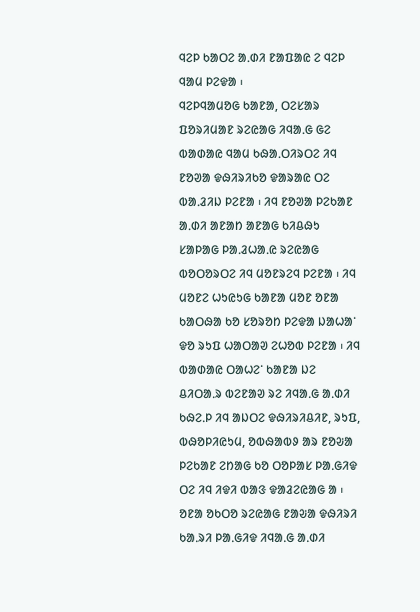ᱧᱮᱞ ᱠᱟᱛᱮ ᱟᱹᱰᱤ ᱱᱟᱯᱟᱭ ᱮ ᱧᱮᱞ ᱧᱟᱢ ᱞᱮᱫᱟ ᱾
ᱧᱮᱞᱧᱟᱢᱚᱜ ᱠᱟᱱᱟ, ᱛᱮᱥᱟᱨ ᱯᱚᱨᱤᱢᱟᱱ ᱨᱮᱭᱟᱜ ᱤᱧᱟᱹᱜ ᱜᱮ ᱵᱟᱰᱟᱭ ᱧᱟᱢ ᱠᱷᱟᱹᱛᱤᱨᱛᱮ ᱤᱧ ᱱᱚᱣᱟ ᱫᱷᱤᱨᱤᱠᱚ ᱫᱟᱨᱟᱭ ᱛᱮ ᱵᱟᱹᱲᱤᱡ ᱞᱮᱱᱟ ᱾ ᱤᱧ ᱱᱚᱣᱟ ᱞᱮᱠᱟᱱ ᱟᱹᱰᱤ ᱟᱱᱟᱴ ᱟᱱᱟᱜ ᱠᱤᱪᱷᱩ ᱥᱟᱞᱟᱜ ᱞᱟᱹᱲᱦᱟᱹᱭ ᱨᱮᱭᱟᱜ ᱵᱚᱛᱚᱨᱛᱮ ᱤᱧ ᱢᱚᱱᱨᱮᱧ ᱞᱮᱱᱟ ᱾ ᱤᱧ ᱢᱚᱱᱮ ᱦᱩᱭᱩᱜ ᱠᱟᱱᱟ ᱢᱚᱱ ᱚᱱᱟ ᱠᱟᱛᱷᱟ ᱠᱚ ᱥᱚᱨᱚᱴ ᱞᱮᱫᱟ ᱡᱟᱦᱟᱸ ᱫᱚ ᱨᱩᱯ ᱦᱟᱛᱟᱣ ᱮᱦᱚᱵ ᱞᱮᱱᱟ ᱾ ᱤᱧ ᱵᱟᱰᱟᱭ ᱛᱟᱦᱮᱸ ᱠᱟᱱᱟ ᱡᱮ ᱪᱤᱛᱟᱹᱨ ᱵᱮᱱᱟᱣ ᱨᱮ ᱤᱧᱟᱹᱜ ᱟᱹᱰᱤ ᱠᱷᱮᱹᱞ ᱤᱧ ᱟᱡᱛᱮ ᱫᱷᱤᱨᱤᱪᱤᱱ, ᱨᱩᱯ, ᱵᱷᱚᱞᱤᱭᱩᱢ, ᱚᱵᱷᱟᱵᱽ ᱟᱨ ᱱᱚᱶᱟ ᱞᱮᱠᱟᱱ ᱮᱴᱟᱜ ᱠᱚ ᱛᱚᱞᱟᱥ ᱞᱟᱹᱜᱤᱫ ᱛᱮ ᱤᱧ ᱤᱫᱤ ᱵᱟᱝ ᱫᱟᱲᱮᱭᱟᱜ ᱟ ᱾ ᱚᱱᱟ ᱚᱠᱛᱚ ᱨᱮᱭᱟᱜ ᱱᱟᱶᱟ ᱫᱷᱤᱨᱤ ᱠᱟᱹᱨᱤ ᱞᱟᱹᱜᱤᱫ ᱤᱧᱟᱹᱜ ᱟᱹᱰᱤ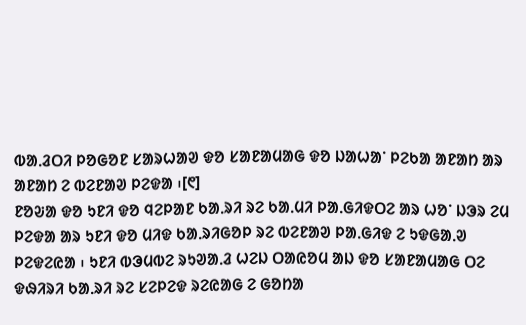ᱵᱟᱹᱲᱛᱤ ᱞᱚᱜᱚᱱ ᱥᱟᱨᱦᱟᱣ ᱫᱚ ᱥᱟᱱᱟᱢᱟᱜ ᱫᱚ ᱡᱟᱦᱟᱸ ᱞᱮᱠᱟ ᱟᱱᱟᱴ ᱟᱨ ᱟᱱᱟᱴ ᱮ ᱵᱮᱱᱟᱣ ᱞᱮᱫᱟ ᱾[᱖]
ᱱᱚᱶᱟ ᱫᱚ ᱩᱱᱤ ᱫᱚ ᱧᱮᱞᱟᱱ ᱠᱟᱹᱨᱤ ᱨᱮ ᱠᱟᱹᱢᱤ ᱞᱟᱹᱜᱤᱫᱛᱮ ᱟᱨ ᱦᱚᱸ ᱡᱳᱨ ᱮᱢ ᱞᱮᱫᱟ ᱟᱨ ᱩᱱᱤ ᱫᱚ ᱢᱤᱫ ᱠᱟᱹᱨᱤᱜᱚᱞ ᱨᱮ ᱵᱮᱱᱟᱣ ᱞᱟᱹᱜᱤᱫ ᱮ ᱩᱫᱜᱟᱹᱣ ᱞᱮᱫᱮᱭᱟ ᱾ ᱩᱱᱤ ᱵᱳᱢᱵᱮ ᱨᱩᱣᱟᱹᱲ ᱦᱮᱡ ᱛᱟᱭᱚᱢ ᱟᱡ ᱫᱚ ᱥᱟᱱᱟᱢᱟᱜ ᱛᱮ ᱫᱷᱤᱨᱤ ᱠᱟᱹᱨᱤ ᱨᱮ ᱥᱮᱞᱮᱫ ᱨᱮᱭᱟᱜ ᱮ ᱜᱚᱴᱟ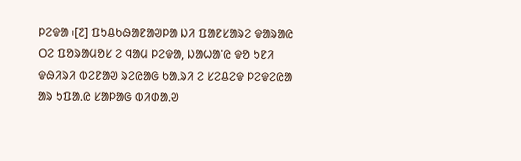ᱞᱮᱫᱟ ᱾[᱗] ᱯᱩᱪᱠᱷᱟᱱᱟᱣᱞᱟ ᱡᱤ ᱯᱟᱱᱥᱟᱨᱮ ᱫᱟᱨᱟᱭ ᱛᱮ ᱯᱚᱨᱟᱢᱚᱥ ᱮ ᱧᱟᱢ ᱞᱮᱫᱟ, ᱡᱟᱦᱟᱸᱭ ᱫᱚ ᱩᱱᱤ ᱫᱷᱤᱨᱤ ᱵᱮᱱᱟᱣ ᱨᱮᱭᱟᱜ ᱠᱟᱹᱨᱤ ᱮ ᱥᱮᱪᱮᱫ ᱞᱮᱫᱮᱭᱟ ᱟᱨ ᱩᱯᱟᱹᱭ ᱥᱟᱞᱟᱜ ᱵᱤᱰᱟᱹᱣ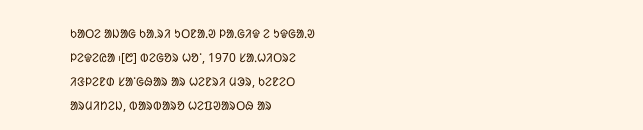ᱠᱟᱛᱮ ᱟᱡᱟᱜ ᱠᱟᱹᱨᱤ ᱩᱛᱱᱟᱹᱣ ᱞᱟᱹᱜᱤᱫ ᱮ ᱩᱫᱜᱟᱹᱣ ᱞᱮᱫᱮᱭᱟ ᱾[᱘] ᱵᱮᱜᱚᱨ ᱦᱚᱸ, 1970 ᱥᱟᱹᱦᱤᱛᱨᱮ ᱤᱝᱞᱮᱱᱰ ᱥᱟᱸᱜᱷᱟᱨ ᱟᱨ ᱦᱮᱱᱨᱤ ᱢᱳᱨ, ᱠᱮᱱᱮᱛ ᱟᱨᱢᱤᱴᱮᱡ, ᱵᱟᱨᱵᱟᱨᱚ ᱦᱮᱯᱣᱟᱨᱛᱷ ᱟᱨ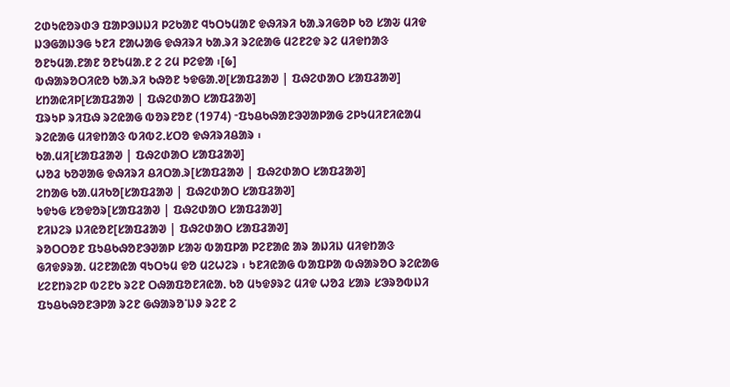ᱮᱰᱩᱭᱚᱨᱰᱳ ᱯᱟᱞᱳᱡᱡᱤ ᱞᱮᱠᱟᱱ ᱧᱩᱛᱩᱢᱟᱱ ᱫᱷᱤᱨᱤ ᱠᱟᱹᱨᱤᱜᱚᱞ ᱠᱚ ᱥᱟᱶ ᱢᱤᱫ ᱡᱳᱜᱟᱡᱳᱜ ᱩᱱᱤ ᱱᱟᱦᱟᱜ ᱫᱷᱤᱨᱤ ᱠᱟᱹᱨᱤ ᱨᱮᱭᱟᱜ ᱢᱮᱱᱮᱫ ᱨᱮ ᱢᱤᱫᱴᱟᱝ ᱚᱱᱩᱢᱟᱹᱱᱟᱱ ᱚᱱᱩᱢᱟᱹᱱ ᱮ ᱮᱢ ᱞᱮᱫᱟ ᱾[᱙]
ᱵᱷᱟᱨᱚᱛᱤᱭᱚ ᱠᱟᱹᱨᱤ ᱠᱷᱚᱱ ᱩᱫᱜᱟᱹᱣ[ᱥᱟᱯᱲᱟᱣ | ᱯᱷᱮᱰᱟᱛ ᱥᱟᱯᱲᱟᱣ]
ᱥᱴᱟᱭᱤᱞ[ᱥᱟᱯᱲᱟᱣ | ᱯᱷᱮᱰᱟᱛ ᱥᱟᱯᱲᱟᱣ]
ᱯᱨᱩᱞ ᱨᱤᱯᱷ ᱨᱮᱭᱟᱜ ᱵᱚᱨᱱᱚᱱ (1974) ᱼᱯᱩᱪᱠᱷᱟᱱᱳᱣᱟᱞᱟᱜ ᱮᱞᱩᱢᱤᱱᱤᱭᱟᱢ ᱨᱮᱭᱟᱜ ᱢᱤᱫᱴᱟᱝ ᱵᱤᱵᱮᱹᱥᱛᱚ ᱫᱷᱤᱨᱤᱪᱟᱨ ᱾
ᱠᱟᱹᱢᱤ[ᱥᱟᱯᱲᱟᱣ | ᱯᱷᱮᱰᱟᱛ ᱥᱟᱯᱲᱟᱣ]
ᱦᱚᱲ ᱠᱚᱣᱟᱜ ᱫᱷᱤᱨᱤ ᱪᱤᱛᱟᱹᱨ[ᱥᱟᱯᱲᱟᱣ | ᱯᱷᱮᱰᱟᱛ ᱥᱟᱯᱲᱟᱣ]
ᱮᱴᱟᱜ ᱠᱟᱹᱢᱤᱠᱚ[ᱥᱟᱯᱲᱟᱣ | ᱯᱷᱮᱰᱟᱛ ᱥᱟᱯᱲᱟᱣ]
ᱩᱫᱩᱜ ᱥᱚᱫᱚᱨ[ᱥᱟᱯᱲᱟᱣ | ᱯᱷᱮᱰᱟᱛ ᱥᱟᱯᱲᱟᱣ]
ᱱᱤᱡᱮᱨ ᱡᱤᱭᱚᱱ[ᱥᱟᱯᱲᱟᱣ | ᱯᱷᱮᱰᱟᱛ ᱥᱟᱯᱲᱟᱣ]
ᱨᱚᱛᱛᱚᱱ ᱯᱩᱪᱠᱷᱚᱱᱳᱣᱟᱞ ᱥᱟᱶ ᱵᱟᱯᱞᱟ ᱞᱮᱱᱟᱭ ᱟᱨ ᱟᱡᱤᱡ ᱢᱤᱫᱴᱟᱝ ᱜᱤᱫᱽᱨᱟᱹ ᱢᱮᱱᱟᱭᱟ ᱧᱩᱛᱩᱢ ᱫᱚ ᱢᱮᱦᱮᱨ ᱾ ᱩᱱᱤᱭᱟᱜ ᱵᱟᱯᱞᱟ ᱵᱷᱟᱨᱚᱛ ᱨᱮᱭᱟᱜ ᱥᱮᱱᱴᱨᱮᱞ ᱵᱮᱱᱠ ᱨᱮᱱ ᱛᱷᱟᱯᱚᱱᱤᱭᱟᱹ ᱠᱚ ᱢᱩᱫᱽᱨᱮ ᱢᱤᱫ ᱦᱚᱲ ᱥᱟᱨ ᱥᱳᱨᱚᱵᱡᱤ ᱯᱩᱪᱠᱷᱚᱱᱳᱞᱟ ᱨᱮᱱ ᱜᱷᱟᱨᱚᱸᱡᱽ ᱨᱮᱱ ᱮ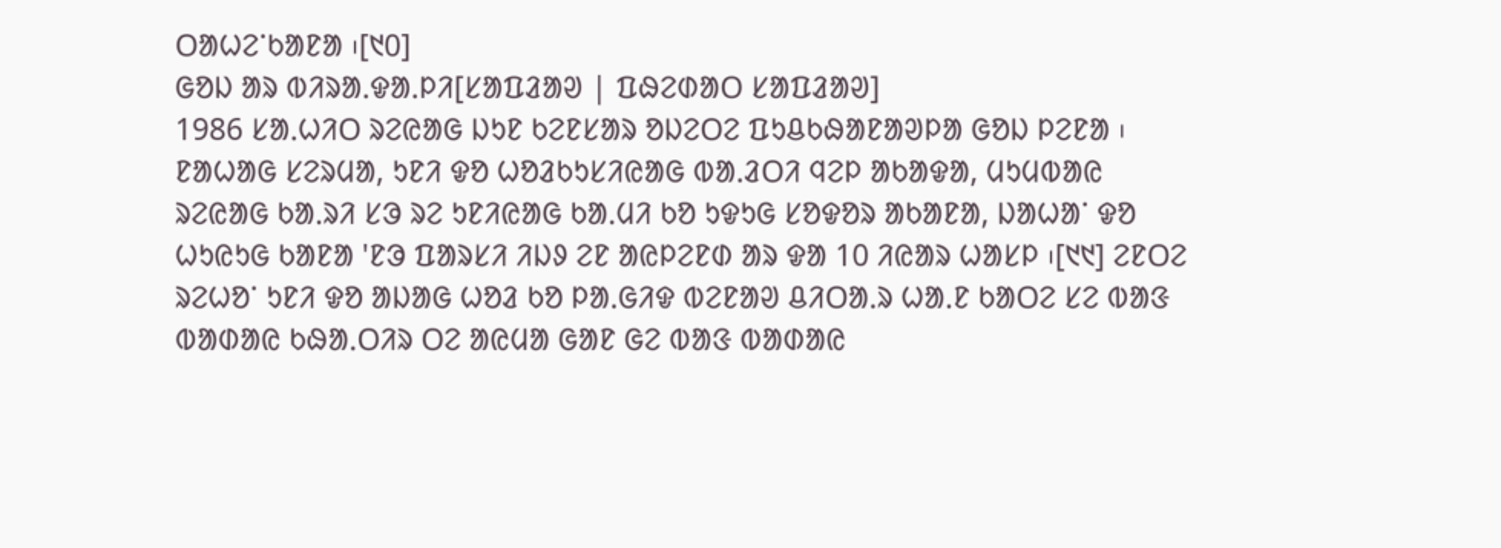ᱛᱟᱦᱮᱸᱠᱟᱱᱟ ᱾[᱑᱐]
ᱜᱚᱡ ᱟᱨ ᱵᱤᱨᱟᱹᱫᱟᱹᱞᱤ[ᱥᱟᱯᱲᱟᱣ | ᱯᱷᱮᱰᱟᱛ ᱥᱟᱯᱲᱟᱣ]
1986 ᱥᱟᱹᱦᱤᱛ ᱨᱮᱭᱟᱜ ᱡᱩᱱ ᱠᱮᱱᱥᱟᱨ ᱚᱡᱮᱛᱮ ᱯᱩᱪᱠᱷᱟᱱᱟᱣᱞᱟ ᱜᱚᱡ ᱞᱮᱱᱟ ᱾ ᱱᱟᱦᱟᱜ ᱥᱮᱨᱢᱟ, ᱩᱱᱤ ᱫᱚ ᱦᱚᱲᱠᱩᱥᱤᱭᱟᱜ ᱵᱟᱹᱲᱛᱤ ᱧᱮᱞ ᱟᱠᱟᱫᱟ, ᱢᱩᱢᱵᱟᱭ ᱨᱮᱭᱟᱜ ᱠᱟᱹᱨᱤ ᱥᱳ ᱨᱮ ᱩᱱᱤᱭᱟᱜ ᱠᱟᱹᱢᱤ ᱠᱚ ᱩᱫᱩᱜ ᱥᱚᱫᱚᱨ ᱟᱠᱟᱱᱟ, ᱡᱟᱦᱟᱸ ᱫᱚ ᱦᱩᱭᱩᱜ ᱠᱟᱱᱟ 'ᱱᱳ ᱯᱟᱨᱥᱤ ᱤᱡᱽ ᱮᱱ ᱟᱭᱞᱮᱱᱰ ᱟᱨ ᱫᱟ 10 ᱤᱭᱟᱨ ᱦᱟᱥᱞ ᱾[᱑᱑] ᱮᱱᱛᱮ ᱨᱮᱦᱚᱸ ᱩᱱᱤ ᱫᱚ ᱟᱡᱟᱜ ᱦᱚᱲ ᱠᱚ ᱞᱟᱹᱜᱤᱫ ᱵᱮᱱᱟᱣ ᱪᱤᱛᱟᱹᱨ ᱦᱟᱹᱱ ᱠᱟᱛᱮ ᱥᱮ ᱵᱟᱝ ᱵᱟᱰᱟᱭ ᱠᱷᱟᱹᱛᱤᱨ ᱛᱮ ᱟᱭᱢᱟ ᱜᱟᱱ ᱜᱮ ᱵᱟᱝ ᱵᱟᱰᱟᱭ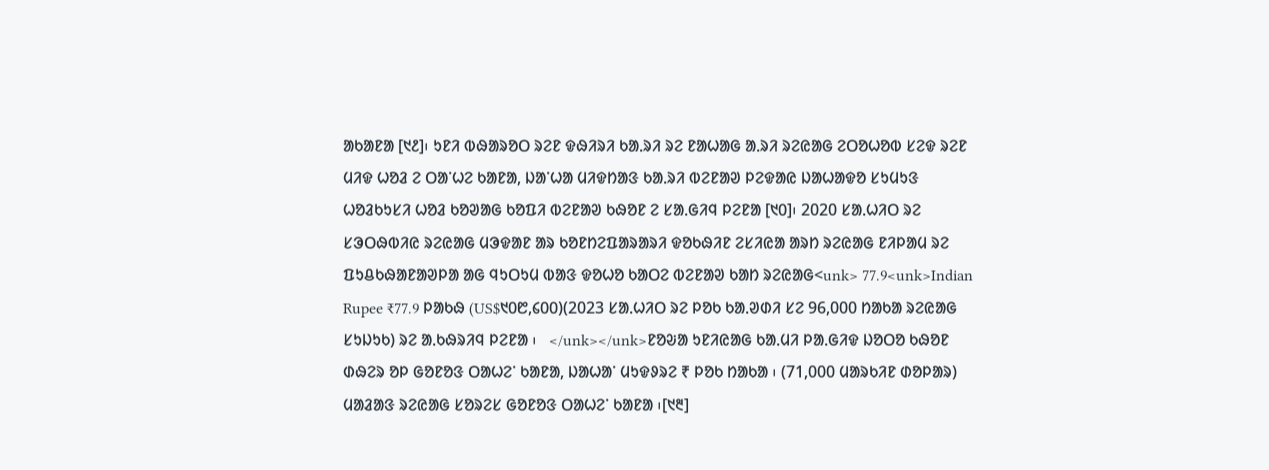ᱟᱠᱟᱱᱟ [᱑᱒]᱾ ᱩᱱᱤ ᱵᱷᱟᱨᱚᱛ ᱨᱮᱱ ᱫᱷᱤᱨᱤ ᱠᱟᱹᱨᱤ ᱨᱮ ᱱᱟᱦᱟᱜ ᱟᱹᱨᱤ ᱨᱮᱭᱟᱜ ᱮᱛᱚᱦᱚᱵ ᱥᱮᱫ ᱨᱮᱱ ᱢᱤᱫ ᱦᱚᱲ ᱮ ᱛᱟᱸᱦᱮ ᱠᱟᱱᱟ, ᱡᱟᱸᱦᱟ ᱢᱤᱫᱴᱟᱝ ᱠᱟᱹᱨᱤ ᱵᱮᱱᱟᱣ ᱞᱮᱫᱟᱭ ᱡᱟᱦᱟᱫᱚ ᱥᱩᱢᱩᱝ ᱦᱚᱲᱠᱩᱥᱤ ᱦᱚᱲ ᱠᱚᱣᱟᱜ ᱠᱚᱯᱤ ᱵᱮᱱᱟᱣ ᱠᱷᱚᱱ ᱮ ᱥᱟᱹᱜᱤᱧ ᱞᱮᱱᱟ [᱑᱐]᱾ 2020 ᱥᱟᱹᱦᱤᱛ ᱨᱮ ᱥᱳᱛᱷᱵᱤᱭ ᱨᱮᱭᱟᱜ ᱢᱳᱫᱟᱱ ᱟᱨ ᱠᱚᱱᱴᱮᱯᱟᱨᱟᱨᱤ ᱫᱚᱠᱷᱤᱱ ᱮᱥᱤᱭᱟ ᱟᱨᱴ ᱨᱮᱭᱟᱜ ᱱᱤᱞᱟᱢ ᱨᱮ ᱯᱩᱪᱠᱷᱟᱱᱟᱣᱞᱟ ᱟᱜ ᱧᱩᱛᱩᱢ ᱵᱟᱝ ᱫᱚᱦᱚ ᱠᱟᱛᱮ ᱵᱮᱱᱟᱣ ᱠᱟᱴ ᱨᱮᱭᱟᱜ<unk> 77.9<unk>Indian Rupee ₹77.9 ᱞᱟᱠᱷ (US$᱑᱐᱘,᱔᱐᱐)(2023 ᱥᱟᱹᱦᱤᱛ ᱨᱮ ᱞᱚᱠ ᱠᱟᱹᱣᱰᱤ ᱥᱮ 96,000 ᱴᱟᱠᱟ ᱨᱮᱭᱟᱜ ᱥᱩᱡᱩᱠ) ᱨᱮ ᱟᱹᱠᱷᱨᱤᱧ ᱞᱮᱱᱟ ᱾   </unk></unk>ᱱᱚᱶᱟ ᱩᱱᱤᱭᱟᱜ ᱠᱟᱹᱢᱤ ᱞᱟᱹᱜᱤᱫ ᱡᱚᱛᱚ ᱠᱷᱚᱱ ᱰᱷᱮᱨ ᱚᱞ ᱜᱚᱱᱚᱝ ᱛᱟᱦᱮᱸ ᱠᱟᱱᱟ, ᱡᱟᱦᱟᱸ ᱢᱩᱫᱽᱨᱮ ₹ ᱞᱚᱠ ᱴᱟᱠᱟ ᱾ (71,000 ᱢᱟᱨᱠᱤᱱ ᱰᱚᱞᱟᱨ) ᱢᱟᱲᱟᱝ ᱨᱮᱭᱟᱜ ᱥᱚᱨᱮᱥ ᱜᱚᱱᱚᱝ ᱛᱟᱦᱮᱸ ᱠᱟᱱᱟ ᱾[᱑᱓]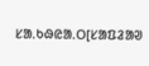ᱥᱟᱹᱠᱷᱭᱟᱹᱛ[ᱥᱟᱯᱲᱟᱣ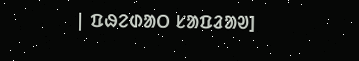| ᱯᱷᱮᱰᱟᱛ ᱥᱟᱯᱲᱟᱣ]